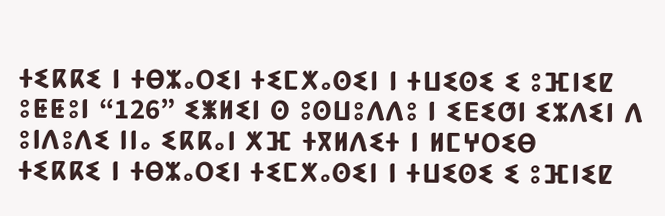ⵜⵉⴽⴽⵉ ⵏ ⵜⴱⵣⴰⵔⵉⵏ ⵜⵉⵎⵅⴰⵙⵉⵏ ⵏ ⵜⵡⵉⵙⵉ ⵉ ⵓⴼⵏⵉⵇ ⵓⵟⵟⵓⵏ “126” ⵉⵥⵍⵉⵏ ⵙ ⵓⵙⵡⵓⴷⴷⵓ ⵏ ⵉⴹⵉⵚⵏ ⵉⵣⴷⵉⵏ ⴷ ⵓⵏⴷⵓⴷⵉ ⵏⵏⴰ ⵉⴽⴽⴰⵏ ⵅⴼ ⵜⴳⵍⴷⵉⵜ ⵏ ⵍⵎⵖⵔⵉⴱ
ⵜⵉⴽⴽⵉ ⵏ ⵜⴱⵣⴰⵔⵉⵏ ⵜⵉⵎⵅⴰⵙⵉⵏ ⵏ ⵜⵡⵉⵙⵉ ⵉ ⵓⴼⵏⵉⵇ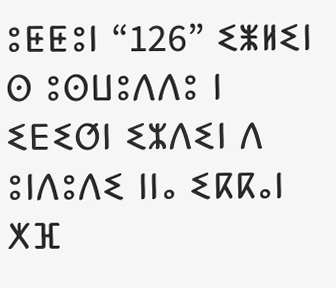ⵓⵟⵟⵓⵏ “126” ⵉⵥⵍⵉⵏ ⵙ ⵓⵙⵡⵓⴷⴷⵓ ⵏ ⵉⴹⵉⵚⵏ ⵉⵣⴷⵉⵏ ⴷ ⵓⵏⴷⵓⴷⵉ ⵏⵏⴰ ⵉⴽⴽⴰⵏ ⵅⴼ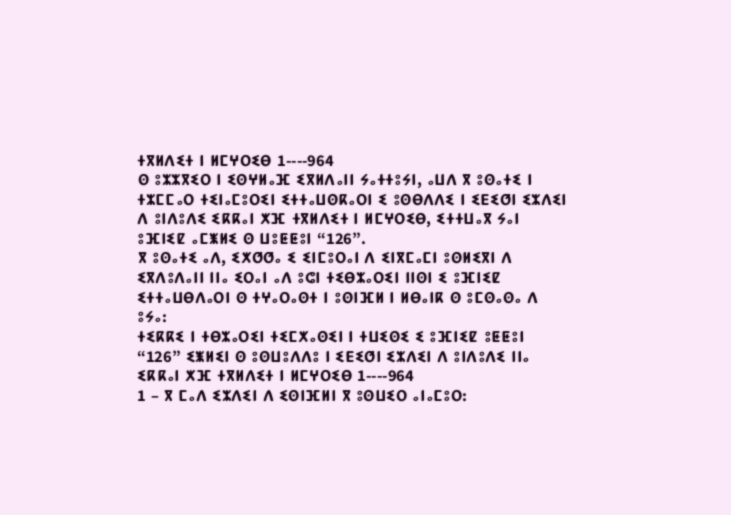ⵜⴳⵍⴷⵉⵜ ⵏ ⵍⵎⵖⵔⵉⴱ 1----964
ⵙ ⵓⵣⵣⴳⵉⵔ ⵏ ⵉⵙⵖⵍⴰⴼ ⵉⴳⵍⴷⴰⵏⵏ ⵢⴰⵜⵜⵓⵢⵏ, ⴰⵡⴷ ⴳ ⵓⵙⴰⵜⵉ ⵏ ⵜⵣⵎⵎⴰⵔ ⵜⵉⵏⴰⵎⵓⵔⵉⵏ ⵉⵜⵜⴰⵡⵙⴽⴰⵔⵏ ⵉ ⵓⵙⴱⴷⴷⵉ ⵏ ⵉⴹⵉⵚⵏ ⵉⵣⴷⵉⵏ ⴷ ⵓⵏⴷⵓⴷⵉ ⵉⴽⴽⴰⵏ ⵅⴼ ⵜⴳⵍⴷⵉⵜ ⵏ ⵍⵎⵖⵔⵉⴱ, ⵉⵜⵜⵡⴰⴳ ⵢⴰⵏ ⵓⴼⵏⵉⵇ ⴰⵎⵥⵍⵉ ⵙ ⵡⵓⵟⵟⵓⵏ “126”.
ⴳ ⵓⵙⴰⵜⵉ ⴰⴷ, ⵉⵅⵚⵚⴰ ⵉ ⵉⵏⵎⵓⵔⴰⵏ ⴷ ⵉⵏⴳⵎⴰⵎⵏ ⵓⵙⵍⵉⴳⵏ ⴷ ⵉⴳⴷⵓⴷⴰⵏⵏ ⵏⵏⴰ ⵉⵔⴰⵏ ⴰⴷ ⵓⵛⵏ ⵜⵉⴱⵣⴰⵔⵉⵏ ⵏⵏⵙⵏ ⵉ ⵓⴼⵏⵉⵇ ⵉⵜⵜⴰⵡⴱⴷⴰⵔⵏ ⵙ ⵜⵖⴰⵔⴰⵙⵜ ⵏ ⵓⵙⵏⴼⵍ ⵏ ⵍⴱⴰⵏⴽ ⵙ ⵓⵎⵙⴰⵙⴰ ⴷ ⵓⵢⴰ:
ⵜⵉⴽⴽⵉ ⵏ ⵜⴱⵣⴰⵔⵉⵏ ⵜⵉⵎⵅⴰⵙⵉⵏ ⵏ ⵜⵡⵉⵙⵉ ⵉ ⵓⴼⵏⵉⵇ ⵓⵟⵟⵓⵏ “126” ⵉⵥⵍⵉⵏ ⵙ ⵓⵙⵡⵓⴷⴷⵓ ⵏ ⵉⴹⵉⵚⵏ ⵉⵣⴷⵉⵏ ⴷ ⵓⵏⴷⵓⴷⵉ ⵏⵏⴰ ⵉⴽⴽⴰⵏ ⵅⴼ ⵜⴳⵍⴷⵉⵜ ⵏ ⵍⵎⵖⵔⵉⴱ 1----964
1 – ⴳ ⵎⴰⴷ ⵉⵣⴷⵉⵏ ⴷ ⵉⵙⵏⴼⵍⵏ ⴳ ⵓⵙⵡⵉⵔ ⴰⵏⴰⵎⵓⵔ: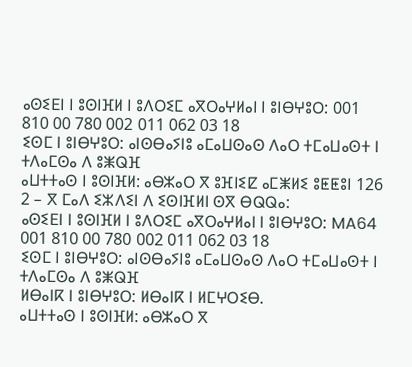ⴰⵙⵉⴹⵏ ⵏ ⵓⵙⵏⴼⵍ ⵏ ⵓⴷⵔⵉⵎ ⴰⴳⵔⴰⵖⵍⴰⵏ ⵏ ⵓⵏⴱⵖⵓⵔ: 001 810 00 780 002 011 062 03 18
ⵉⵙⵎ ⵏ ⵓⵏⴱⵖⵓⵔ: ⴰⵏⵙⴱⴰⵢⵏⵓ ⴰⵎⴰⵡⵙⴰⵙ ⴷⴰⵔ ⵜⵎⴰⵡⴰⵙⵜ ⵏ ⵜⴷⴰⵎⵙⴰ ⴷ ⵓⵥⵕⴼ
ⴰⵡⵜⵜⴰⵙ ⵏ ⵓⵙⵏⴼⵍ: ⴰⴱⵣⴰⵔ ⴳ ⵓⴼⵏⵉⵇ ⴰⵎⵥⵍⵉ ⵓⵟⵟⵓⵏ 126
2 – ⴳ ⵎⴰⴷ ⵉⵣⴷⵉⵏ ⴷ ⵉⵙⵏⴼⵍⵏ ⵙⴳ ⴱⵕⵕⴰ:
ⴰⵙⵉⴹⵏ ⵏ ⵓⵙⵏⴼⵍ ⵏ ⵓⴷⵔⵉⵎ ⴰⴳⵔⴰⵖⵍⴰⵏ ⵏ ⵓⵏⴱⵖⵓⵔ: MA64 001 810 00 780 002 011 062 03 18
ⵉⵙⵎ ⵏ ⵓⵏⴱⵖⵓⵔ: ⴰⵏⵙⴱⴰⵢⵏⵓ ⴰⵎⴰⵡⵙⴰⵙ ⴷⴰⵔ ⵜⵎⴰⵡⴰⵙⵜ ⵏ ⵜⴷⴰⵎⵙⴰ ⴷ ⵓⵥⵕⴼ
ⵍⴱⴰⵏⴽ ⵏ ⵓⵏⴱⵖⵓⵔ: ⵍⴱⴰⵏⴽ ⵏ ⵍⵎⵖⵔⵉⴱ.
ⴰⵡⵜⵜⴰⵙ ⵏ ⵓⵙⵏⴼⵍ: ⴰⴱⵣⴰⵔ ⴳ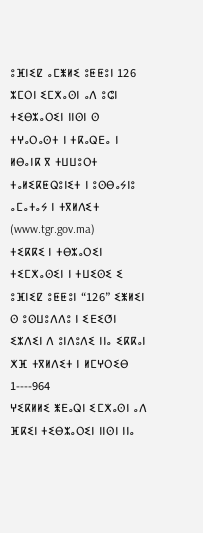ⵓⴼⵏⵉⵇ ⴰⵎⵥⵍⵉ ⵓⵟⵟⵓⵏ 126
ⵣⵎⵔⵏ ⵉⵎⵅⴰⵙⵏ ⴰⴷ ⵓⵛⵏ ⵜⵉⴱⵣⴰⵔⵉⵏ ⵏⵏⵙⵏ ⵙ ⵜⵖⴰⵔⴰⵙⵜ ⵏ ⵜⴽⴰⵕⴹⴰ ⵏ ⵍⴱⴰⵏⴽ ⴳ ⵜⵡⵡⵓⵔⵜ ⵜⴰⵍⵉⴽⵟⵕⵓⵏⵉⵜ ⵏ ⵓⵙⴱⴰⵢⵏⵓ ⴰⵎⴰⵜⴰⵢ ⵏ ⵜⴳⵍⴷⵉⵜ (www.tgr.gov.ma)
ⵜⵉⴽⴽⵉ ⵏ ⵜⴱⵣⴰⵔⵉⵏ ⵜⵉⵎⵅⴰⵙⵉⵏ ⵏ ⵜⵡⵉⵙⵉ ⵉ ⵓⴼⵏⵉⵇ ⵓⵟⵟⵓⵏ “126” ⵉⵥⵍⵉⵏ ⵙ ⵓⵙⵡⵓⴷⴷⵓ ⵏ ⵉⴹⵉⵚⵏ ⵉⵣⴷⵉⵏ ⴷ ⵓⵏⴷⵓⴷⵉ ⵏⵏⴰ ⵉⴽⴽⴰⵏ ⵅⴼ ⵜⴳⵍⴷⵉⵜ ⵏ ⵍⵎⵖⵔⵉⴱ 1----964
ⵖⵉⴽⵍⵍⵉ ⵥⴹⴰⵕⵏ ⵉⵎⵅⴰⵙⵏ ⴰⴷ ⴼⴽⵉⵏ ⵜⵉⴱⵣⴰⵔⵉⵏ ⵏⵏⵙⵏ ⵏⵏⴰ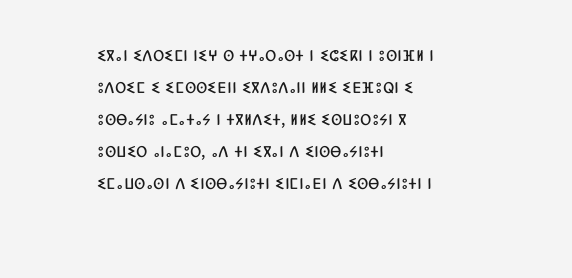ⵉⴳⴰⵏ ⵉⴷⵔⵉⵎⵏ ⵏⵉⵖ ⵙ ⵜⵖⴰⵔⴰⵙⵜ ⵏ ⵉⵛⵉⴽⵏ ⵏ ⵓⵙⵏⴼⵍ ⵏ ⵓⴷⵔⵉⵎ ⵉ ⵉⵎⵙⵙⵉⴹⵏⵏ ⵉⴳⴷⵓⴷⴰⵏⵏ ⵍⵍⵉ ⵉⴹⴼⵓⵕⵏ ⵉ ⵓⵙⴱⴰⵢⵏⵓ ⴰⵎⴰⵜⴰⵢ ⵏ ⵜⴳⵍⴷⵉⵜ, ⵍⵍⵉ ⵉⵙⵡⵓⵔⵓⵢⵏ ⴳ ⵓⵙⵡⵉⵔ ⴰⵏⴰⵎⵓⵔ, ⴰⴷ ⵜⵏ ⵉⴳⴰⵏ ⴷ ⵉⵏⵙⴱⴰⵢⵏⵓⵜⵏ ⵉⵎⴰⵡⵙⴰⵙⵏ ⴷ ⵉⵏⵙⴱⴰⵢⵏⵓⵜⵏ ⵉⵏⵎⵏⴰⴹⵏ ⴷ ⵉⵙⴱⴰⵢⵏⵓⵜⵏ ⵏ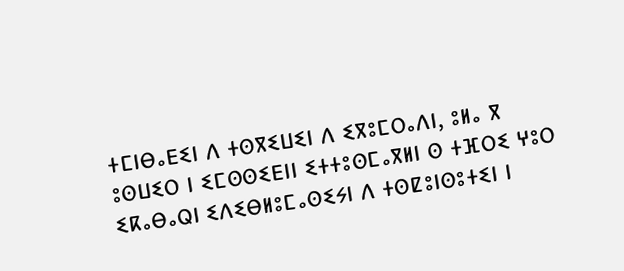ⵜⵎⵏⴱⴰⴹⵉⵏ ⴷ ⵜⵙⴳⵉⵡⵉⵏ ⴷ ⵉⴳⵓⵎⵔⴰⴷⵏ, ⵓⵍⴰ ⴳ ⵓⵙⵡⵉⵔ ⵏ ⵉⵎⵙⵙⵉⴹⵏⵏ ⵉⵜⵜⵓⵙⵎⴰⴳⵍⵏ ⵙ ⵜⴼⵔⵉ ⵖⵓⵔ ⵉⴽⴰⴱⴰⵕⵏ ⵉⴷⵉⴱⵍⵓⵎⴰⵙⵉⵢⵏ ⴷ ⵜⵙⵇⵓⵏⵙⵓⵜⵉⵏ ⵏ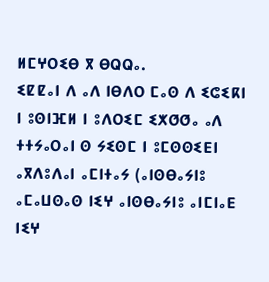ⵍⵎⵖⵔⵉⴱ ⴳ ⴱⵕⵕⴰ.
ⵉⵇⵇⴰⵏ ⴷ ⴰⴷ ⵏⴱⴷⵔ ⵎⴰⵙ ⴷ ⵉⵛⵉⴽⵏ ⵏ ⵓⵙⵏⴼⵍ ⵏ ⵓⴷⵔⵉⵎ ⵉⵅⵚⵚⴰ ⴰⴷ ⵜⵜⵢⴰⵔⴰⵏ ⵙ ⵢⵉⵙⵎ ⵏ ⵓⵎⵙⵙⵉⴹⵏ ⴰⴳⴷⵓⴷⴰⵏ ⴰⵎⵏⵜⴰⵢ (ⴰⵏⵙⴱⴰⵢⵏⵓ ⴰⵎⴰⵡⵙⴰⵙ ⵏⵉⵖ ⴰⵏⵙⴱⴰⵢⵏⵓ ⴰⵏⵎⵏⴰⴹ ⵏⵉⵖ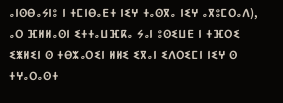ⴰⵏⵙⴱⴰⵢⵏⵓ ⵏ ⵜⵎⵏⴱⴰⴹⵜ ⵏⵉⵖ ⵜⴰⵙⴳⴰ ⵏⵉⵖ ⴰⴳⵓⵎⵔⴰⴷ), ⴰⵔ ⴼⵍⵍⴰⵙⵏ ⵉⵜⵜⴰⵡⴼⴽⴰ ⵢⴰⵏ ⵓⵙⵉⵡⴹ ⵏ ⵜⴼⵔⵉ ⵉⵥⵍⵉⵏ ⵙ ⵜⴱⵣⴰⵔⵉⵏ ⵍⵍⵉ ⵉⴳⴰⵏ ⵉⴷⵔⵉⵎⵏ ⵏⵉⵖ ⵙ ⵜⵖⴰⵔⴰⵙⵜ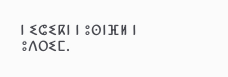ⵏ ⵉⵛⵉⴽⵏ ⵏ ⵓⵙⵏⴼⵍ ⵏ ⵓⴷⵔⵉⵎ.